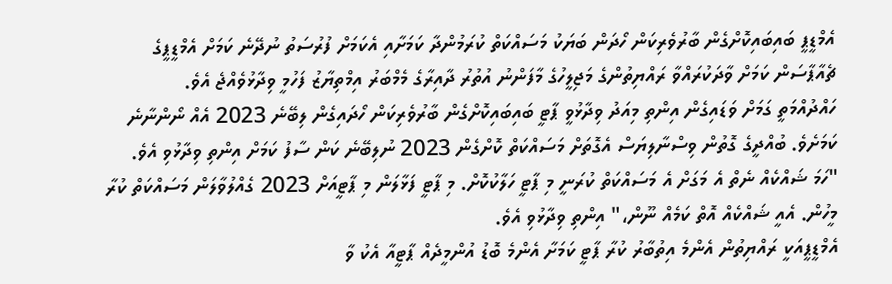އެމްޑީޕީ ބައިބައިކޮށްގެން ބާރުވެރިކަން ހޯދަން ބަޔަކު މަސައްކަތް ކުރަމުންދާ ކަމަށާއި އެކަމަށް ފުރުސަތު ނުދޭނެ ކަމަށް އެމްޑީޕީގެ ޗެއާޕާސަން ކަމަށް ވާދަކުރައްވާ ރައްޔިތުންގެ މަޖިލީހުގެ މާފަންނު އުތުރު ދާއިރާގެ މެމްބަރު އިމްތިޔާޒު ފަހުމީ ވިދާޅުވެއްޖެ އެވެ.
ހައްދުއްމަތީ ގަމަށް ވަޑައިގެން އިންތި މިއަދު ވިދާޅުވީ ޕާޓީ ބައިބައިކޮށްގެން ބާރުވެރިކަން ހޯދައިގެން ލިބޭނެ 2023 އެއް ނޯންނާނެ ކަމަށެވެ. ބުއްދީގެ ގޮތުން ވިސްނާލިޔަސް އެގޮތަށް މަސައްކަތް ކޮށްގެން 2023 ނުލިބޭނެ ކަން ސާފު ކަމަށް އިންތި ވިދާޅުވި އެވެ.
"ހަމަ ޝައްކެއް ނެތް އެ މަގަށް އެ މަސައްކަތް ކުރަނީ މި ޕާޓީ ހަލާކުކޮށް. މި ޕާޓީ ފަޅާލަން މި ޕާޓީއަށް 2023 ގެއްލުވާލަން މަސައްކަތް ކުރާ މީހުން. އެއީ ޝައްކެއް އޮތް ކަމެއް ނޫން،" އިންތި ވިދާޅުވި އެވެ.
އެމްޑީޕީއަކީ ރައްޔިތުން އެންމެ އިތުބާރު ކުރާ ޕާޓީ ކަމަށާ އެންމެ ބޮޑު އުންމީދެއް ޕާޓީއާ އެކު ވާ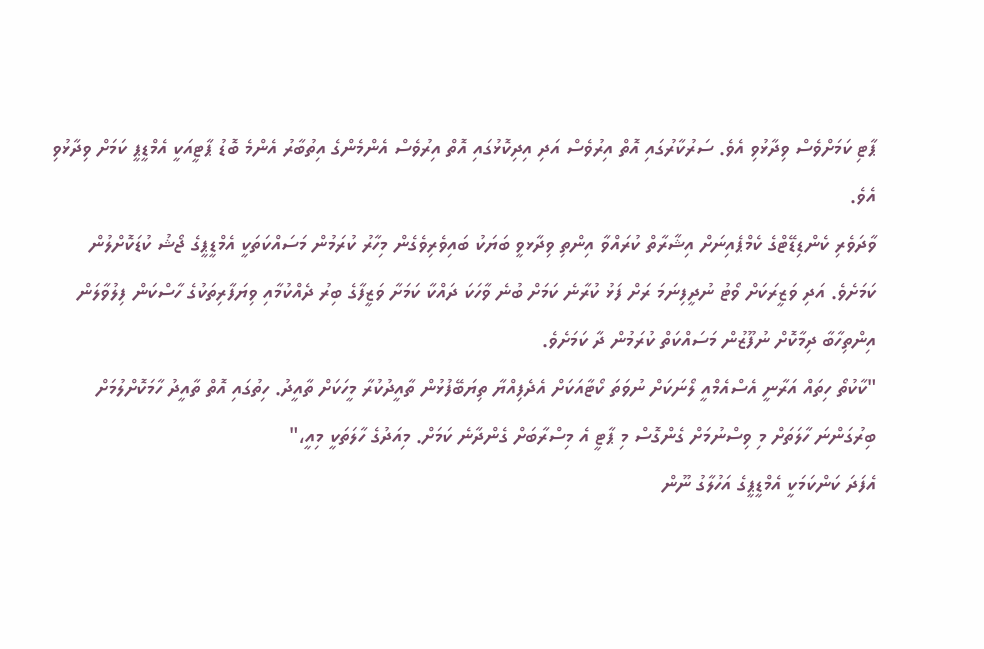ޕާޓި ކަމަށްވެސް ވިދާޅުވި އެވެ. ސަރުކާރުގައި އޮތް އިރުވެސް އަދި އިދިކޮޅުގައި އޮތް އިރުވެސް އެންމެންގެ އިތުބާރު އެންމެ ބޮޑު ޕާޓީއަކީ އެމްޑީޕީ ކަމަށް ވިދާޅުވި އެވެ.
ވާދަވެރި ކެންޑިޑޭޓްގެ ކެމްޕެއިނަށް އިޝާރާތް ކުރައްވާ އިންތި ވިދާޅވީ ބަޔަކު ބައިވެރިވެގެން މިހާރު ކުރަމުން މަސައްކަތަކީ އެމްޑީޕީގެ ޖޯޝު ކުޑަކޮށްލުން ކަމަށެވެ. އަދި ވަޒީރަކަށް ވޯޓު ނުދީފިނަމަ ރަށް ފަޅު ކުރާނެ ކަމަށް ބުނެ ވާހަކަ ދައްކާ ކަމަށާ ވަޒީފާގެ ބިރު ދެއްކުމާއި ވިޔަފާރިތަކުގެ ހާސްކަން ފިލުވާލަން އިންތިހާބާ ދިމާކޮށް ނުފޫޒުން މަސައްކަތް ކުރަމުން ދާ ކަމަށެވެ.
"ކާކުތޯ ހިތައް އަރާނީ އެސްއެމްއީ ލޯނަކަށް ނުވަތަ ކޯޓާއަކަށް އެދެފިއްޔާ ތިޔަބޭފުޅުން ތާއީދުކުރާ މީހަކަށް ތާއީދު. ހިތުގައި އޮތް ތާއީދު ހާމަކޮށްލުމަށް ބިރުގަންނަ ހާލަތަށް މި ވިސްނުމަށް ގެންގޮސް މި ޕާޓީ އެ މިސްރާބަށް ގެންދާނެ ކަމަށް. މިއަދުގެ ހާލަތަކީ މިއީ،"
އެފަދަ ކަންކަމަކީ އެމްޑީޕީގެ އަހުލާގު ނޫން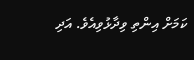ކަމަށް އިންތި ވިދާޅުވިއެވެ. އަދި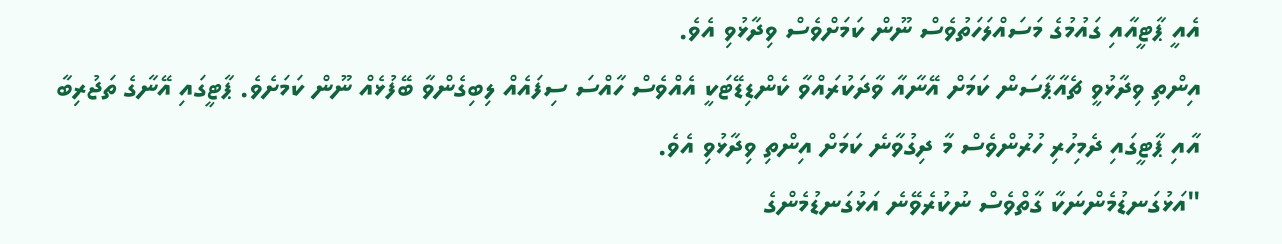އެއީ ޕާޓީއާއި ގައުމުގެ މަސައްލަހަތުވެސް ނޫން ކަމަށްވެސް ވިދާޅުވި އެވެ.
އިންތި ވިދާޅުވީ ޗެއާޕާސަން ކަމަށް އޭނާއާ ވާދަކުރައްވާ ކެންޑިޑޭޓަކީ އެއްވެސް ހާއްސަ ސިފައެއް ލިބިގެންވާ ބޭފުޅެއް ނޫން ކަމަށެވެ. ޕާޓީގައި އޭނާގެ ތަޖުރިބާ އާއި ޕާޓީގައި ދެމިހުރި ހުރުންވެސް މާ ދިގުވާނެ ކަމަށް އިންތި ވިދާޅުވި އެވެ.
"އަޅުގަނޑުމެންނަކާ ގާތްވެސް ނުކުރެވޭނެ އަޅުގަނޑުމެންގެ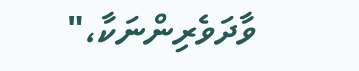ވާދަވެރިންނަކާ،"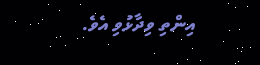އިންތި ވިދާޅުވި އެވެ.